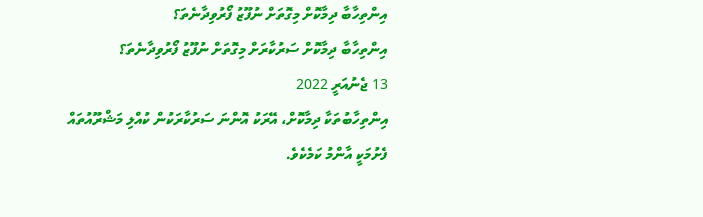އިންތިހާބާ ދިމާކޮށް މިގޮތަށް ނުފޫޒު ފޯރުވިދާނެތަ؟
އިންތިހާބާ ދިމާކޮށް ސަރުކާރަށް މިގޮތަށް ނުފޫޒު ފޯރުވިދާނެތަ؟
13 ޖެނުއަރީ 2022
އިންތިހާބުތަކާ ދިމާކޮށް، އޭރަކު އޮންނަ ސަރުކާރަކުން ކުއްލި މަޝްރޫއުތައް ފެށުމަކީ އާންމު ކަމެކެވެ.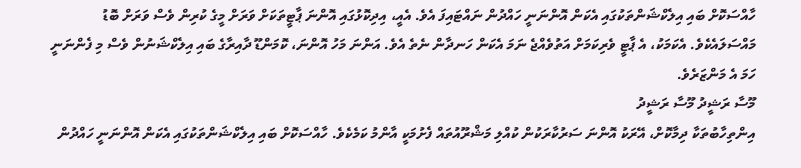ހާއްސަކޮށް ބައި އިލެކްޝަންތަކުގައި އެކަން އޮންނަނީ ހައްދުން ނައްޓައިފަ އެވެ. އެއީ، އިދިކޮޅުގައި އޮންނަ ޕާޓީތަކަށް ވަރަށް މީގެ ކުރިން ވެސް ވަރަށް ބޮޑު މައްސަލައެކެވެ. އެކަމަކު، އެ ޕާޓީ ވެރިކަމަށް އަތުވެއްޖެ ނަމަ އެކަން ހަނދާން ނެތެ އެވެ. އަންނަ މަހު އޮންނަ، ކޮމަންޑޫ ދާއިރާގެ ބައި އިލެކްޝަނުން ވެސް މި ފެންނަނީ ހަމަ އެ މަންޒަރެވެ.
މޫސާ ރަޝީދު މޫސާ ރަޝީދު
އިންތިހާބުތަކާ ދިމާކޮށް، އޭރަކު އޮންނަ ސަރުކާރަކުން ކުއްލި މަޝްރޫއުތައް ފެށުމަކީ އާންމު ކަމެކެވެ. ހާއްސަކޮށް ބައި އިލެކްޝަންތަކުގައި އެކަން އޮންނަނީ ހައްދުން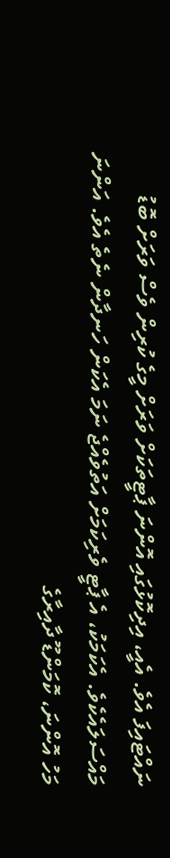ނައްޓައިފަ އެވެ. އެއީ، އިދިކޮޅުގައި އޮންނަ ޕާޓީތަކަށް ވަރަށް މީގެ ކުރިން ވެސް ވަރަށް ބޮޑު މައްސަލައެކެވެ. އެކަމަކު، އެ ޕާޓީ ވެރިކަމަށް އަތުވެއްޖެ ނަމަ އެކަން ހަނދާން ނެތެ އެވެ. އަންނަ މަހު އޮންނަ، ކޮމަންޑޫ ދާއިރާގެ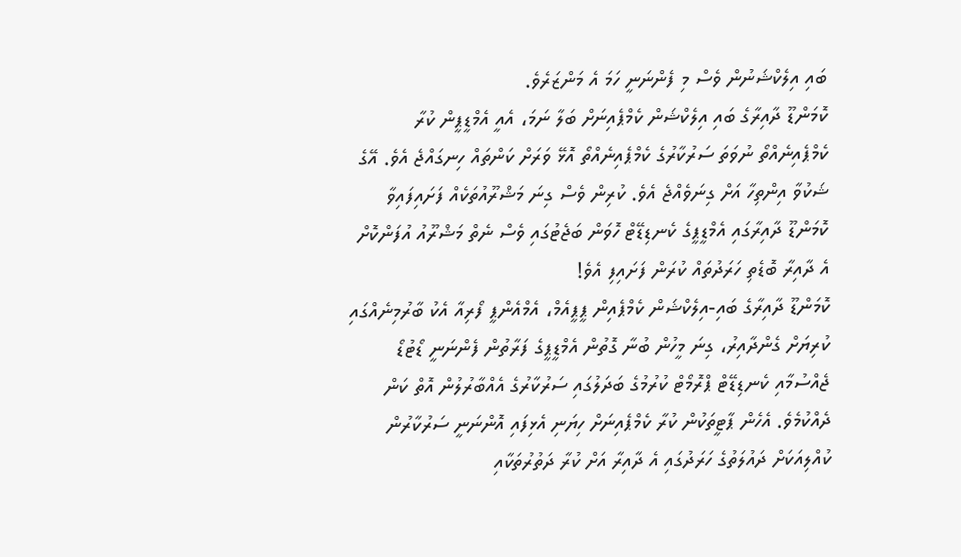ބައި އިލެކްޝަނުން ވެސް މި ފެންނަނީ ހަމަ އެ މަންޒަރެވެ.
ކޮމަންޑޫ ދާއިރާގެ ބައި އިލެކްޝަން ކެމްޕެއިނަށް ބަލާ ނަމަ، އެއީ އެމްޑީޕީން ކުރާ ކެމްޕެއިނެއްތޯ ނުވަތަ ސަރުކާރުގެ ކެމްޕެއިނެއްތޯ އޮޅޭ ވަރަށް ކަންތައް ހިނގައްޖެ އެވެ. އޭގެ ޝަކުވާ އިންތިހާ އަށް ގިނަވެއްޖެ އެވެ. ކުރިން ވެސް ގިނަ މަޝްރޫއުތަކެއް ފަށައިފައިވާ ކޮމަންޑޫ ދާއިރާގައި އެމްޑީޕީގެ ކެނޑިޑޭޓް ހޮވަން ބަޖެޓުގައި ވެސް ނެތް މަޝްރޫއު އުފަންކޮށް އެ ދާއިރާ ބޮޑެތި ހަރަދުތައް ކުރަން ފަށައިފި އެވެ!
ކޮމަންޑޫ ދާއިރާގެ ބައި-އިލެކްޝަން ކެމްޕެއިން ޕީޕީއެމް، އެމްއެންޕީ ފޯރިއާ އެކު ބާރުމިނެއްގައި ކުރިޔަށް ގެންދާއިރު، ގިނަ މީހުން ބުނާ ގޮތުން އެމްޑީޕީގެ ފަރާތުން ފެންނަނީ ޑޯޓުޑޯ ޖެއްސުމާއި ކެނޑިޑޭޓް ޕްރޮމޯޓް ކުރުމުގެ ބަދަލުގައި ސަރުކާރުގެ އެއްބާރުލުން އޮތް ކަން ދެއްކުމެވެ. އެހެން ޕާޓީތަކުން ކުރާ ކެމްޕެއިނަށް ހިޔަނި އެޅިފައި އޮންނަނީ ސަރުކާރުން ކުއްލިއަކަށް ދައުލަތުގެ ހަރަދުގައި އެ ދާއިރާ އަށް ކުރާ ދަތުރުތަކާއި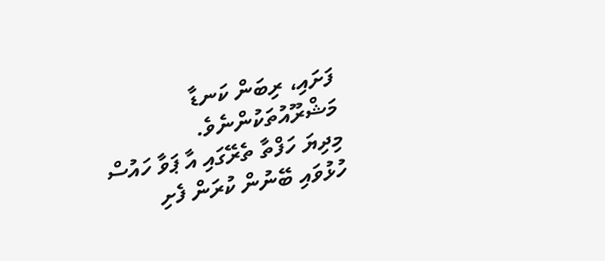ފަށައި، ރިބަން ކަނޑާ މަޝްރޫއުތަކުންނެވެ.
މިދިޔަ ހަފްތާ ތެރޭގައި އާ ޕަވާ ހައުސް ހުޅުވައި ބޭނުން ކުރަން ފެށި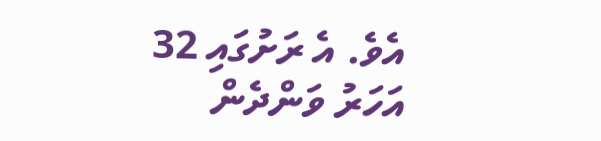އެވެ. އެ ރަށުގައި 32 އަހަރު ވަންދެން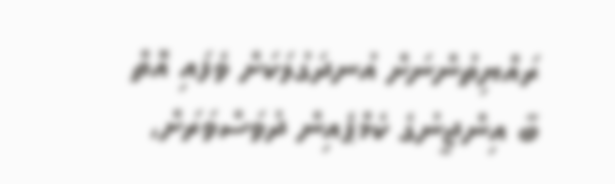ރައްޔިތުންނަށް އުނދަގުލަކަށް ވެފައި އޮތް ބާ އިންޖީނުގެ ކެމްޕެއިން ދުވަސްވަރަށް،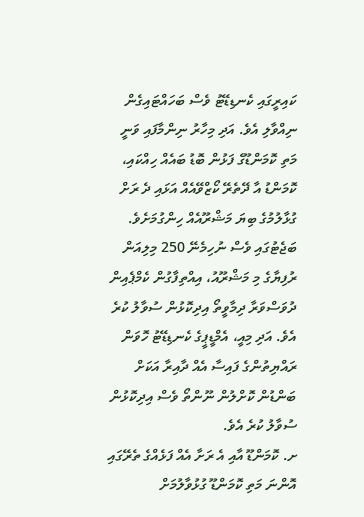ކައިރީގައި ކެނޑިޑޭޓު ވެސް ބަހައްޓައިގެން ނިއްވާލި އެވެ. އަދި މިހާރު ނިންމާފައި ވަނީ މަތި ކޮމަންޑޫގެ ފަޅުން ބޮޑު ބައެއް ހިއްކައި، ކޮމަންޑު އާ ދޭތެރޭ ކޯޒްވޭއެއް އަޅައި ދެ ރަށް ގުޅާލުމުގެ ބިޔަ މަޝްރޫއެއް ހިންގުމަށެވެ.
ބަޖެޓުގައި ވެސް ނުހިމެނޭ 250 މިލިއަން ރުފިޔާގެ މި މަޝްރޫއު، އިއްތިފާގުން ކެމްޕެއިން ދުވަސްވަރާ ދިމާވީތޯ އިދިކޮޅުން ސުވާލު ކުރެ އެވެ. އަދި މިއީ، އެމްޑީޕީގެ ކެނޑިޑޭޓު ހޮވަން ރައްޔިތުންގެ ފައިސާ އެއް ދާއިރާ އަކަށް ބަންޑުން ކޮށްލުން ނޫންތޯ ވެސް އިދިކޮޅުން ސުވާލު ކުރެ އެވެ.
ށ. ކޮމަންޑޫ އާއި އެ ރަށާ އެއް ފަޅެއްގެ ތެރޭގައި އޮންނަ މަތި ކޮމަންޑޫ ގުޅުވާލުމަށް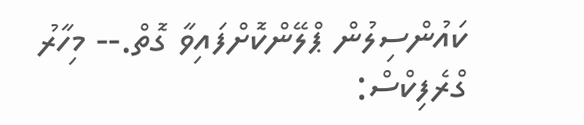ކައުންސިލުން ޕްލޭންކޮށްފައިވާ ގޮތް.-- މިހާރު ގްރެފިކްސް: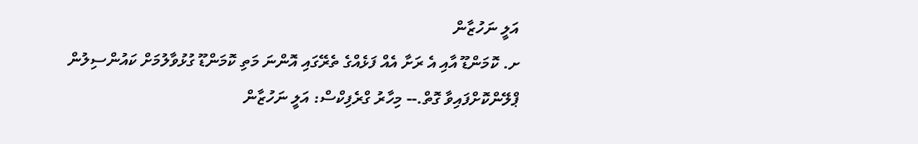އަލީ ނަހުޒާން
ށ. ކޮމަންޑޫ އާއި އެ ރަށާ އެއް ފަޅެއްގެ ތެރޭގައި އޮންނަ މަތި ކޮމަންޑޫ ގުޅުވާލުމަށް ކައުންސިލުން ޕްލޭންކޮށްފައިވާ ގޮތް.-- މިހާރު ގްރެފިކްސް: އަލީ ނަހުޒާން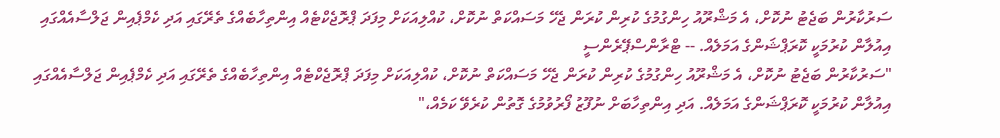ސަރުކާރުން ބަޖެޓު ނުކޮށް، އެ މަޝްރޫއު ހިންގުމުގެ ކުރިން ކުރަން ޖެހޭ މަސައްކަތް ނުކޮށް، ކުއްލިއަކަށް މިފަދަ ޕްރޮޖެކްޓެއް އިންތިހާބެއްގެ ތެރޭގައި އަދި ކެމްޕެއިން ޖަލްސާއެއްގައި އިއުލާން ކުރުމަކީ ކޮރަޕްޝަންގެ އަމަލެއް. -- ޓްރާންސްޕޭރެންސީ
"ސަރުކާރުން ބަޖެޓު ނުކޮށް، އެ މަޝްރޫއު ހިންގުމުގެ ކުރިން ކުރަން ޖެހޭ މަސައްކަތް ނުކޮށް، ކުއްލިއަކަށް މިފަދަ ޕްރޮޖެކްޓެއް އިންތިހާބެއްގެ ތެރޭގައި އަދި ކެމްޕެއިން ޖަލްސާއެއްގައި އިއުލާން ކުރުމަކީ ކޮރަޕްޝަންގެ އަމަލެއް. އަދި އިންތިހާބަށް ނުފޫޒު ފޯރުވުމުގެ ގޮތުން ކުރެވޭ ކަމެއް،"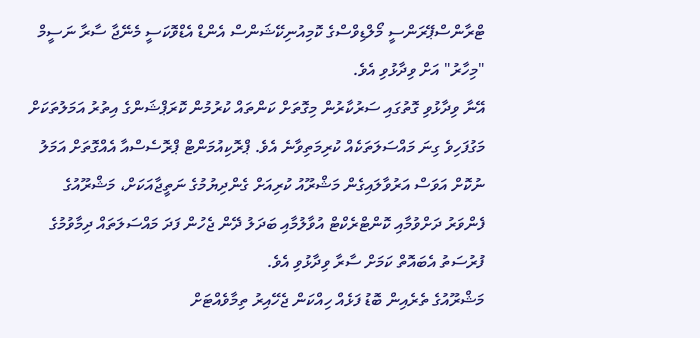ޓްރާންސްޕޭރަންސީ މޯލްޑިވްސްގެ ކޮމިއުނިކޭޝަންސް އެންޑް އެޑްވޮކަސީ މެނޭޖާ ސާރާ ނަސީމް "މިހާރު" އަށް ވިދާޅުވި އެވެ.
އޭނާ ވިދާޅުވި ގޮތުގައި ސަރުކާރުން މިގޮތަށް ކަންތައް ކުރުމުން ކޮރަޕްޝަންގެ އިތުރު އަމަލުތަކަށް މަގުފަހިވެ ގިނަ މައްސަލަތަކެއް ކުރިމަތިވާނެ އެވެ. ޕްރޮކިއުމަންޓް ޕްރޮސެސްއާ އެއްގޮތަށް އަމަލު ނުކޮށް އަވަސް އަރުވާލައިގެން މަޝްރޫއު ކުރިއަށް ގެންދިޔުމުގެ ނަތީޖާއަކަށް، މަޝްރޫއުގެ ފެންވަރު ދަށްވުމާއި ކޮންޓްރެކްޓް އުވާލުމާއި ބަދަލު ދޭން ޖެހުން ފަދަ މައްސަލަތައް ދިމާވުމުގެ ފުރުސަތު އެބައޮތް ކަމަށް ސާރާ ވިދާޅުވި އެވެ.
މަޝްރޫއުގެ ތެރެއިން ބޮޑު ފަޅެއް ހިއްކަން ޖެހޭއިރު ތިމާވެއްޓަށް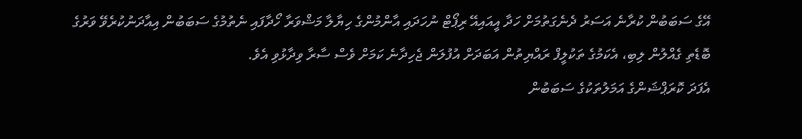އޭގެ ސަބަބުން ކުރާނެ އަސަރު ދެނެގަތުމަށް ހަދާ އީއައިއޭ ރިޕޯޓް ނުހަދައި އާންމުންގެ ހިޔާލާ މަޝްވަރާ ހޯދާފައި ނެތުމުގެ ސަބަބުން އިއާދަނުކުރެވޭ ވަރުގެ ބޮޑެތި ގެއްލުން ލިބި، އެކަމުގެ ތަކުލީފް ރައްޔިތުން އަބަދަށް އުފުލަން ޖެހިދާނެ ކަމަށް ވެސް ސާރާ ވިދާޅުވި އެވެ.
އެފަދަ ކޮރަޕްޝަންގެ އަމަލުތަކުގެ ސަބަބުން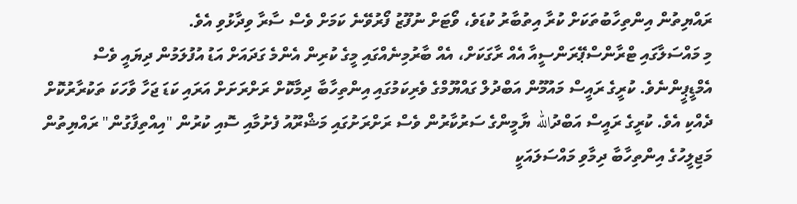ރައްޔިތުން އިންތިހާބުތަކަށް ކުރާ އިތުބާރު ކުޑަވެ، ވޯޓަށް ނުފޫޒު ފޯރުވޭނެ ކަމަށް ވެސް ސާރާ ވިދާޅުވި އެވެ.
މި މައްސަލާގައި ޓްރާންސްޕޭރަންސީއާ އެއް ރާގަކަށް، އެއް ބާރުމިނެއްގައި މީގެ ކުރިން އެންމެ ގަދައަށް އަޑު އުފުލަމުން ދިޔައީ ވެސް އެމްޑީޕީންނެވެ. ކުރީގެ ރައީސް މައުމޫން އަބްދުލް ގައްޔޫމްގެ ވެރިކަމުގައި އިންތިހާބާ ދިމާކޮށް ރަށްރަށަށް އަރައި ކަޑަ ޖަހާ ވާހަކަ ތަކުރާރުކޮށް ދެއްކި އެވެ. ކުރީގެ ރައީސް އަބްދުالله ޔާމީންގެ ސަރުކާރުން ވެސް ރަށްރަށުގައި މަޝްރޫއު ފެށުމާއި ސޮއި ކުރުން "އިއްތިފާގުން" ރައްޔިތުން މަޖިލީހުގެ އިންތިހާބާ ދިމާވި މައްސަލައަކީ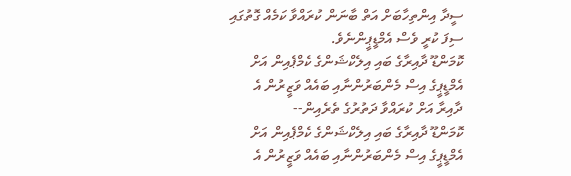ސީދާ އިންތިހާބަށް އަތް ބާނަން ކުރައްވާ ކަމެއް ގޮތުގައި ސިފަ ކުރީ ވެސް އެމްޑީޕީންނެވެ.
ކޮމަންޑޫ ދާއިރާގެ ބައި އިލެކްޝަންގެ ކެމްޕެއިން އަށް އެމްޑީޕީގެ އިސް މެންބަރުންނާއި ބައެއް ވަޒީރުން އެ ދާއިރާ އަށް ކުރައްވާ ދަތުރުގެ ތެރެއިން--
ކޮމަންޑޫ ދާއިރާގެ ބައި އިލެކްޝަންގެ ކެމްޕެއިން އަށް އެމްޑީޕީގެ އިސް މެންބަރުންނާއި ބައެއް ވަޒީރުން އެ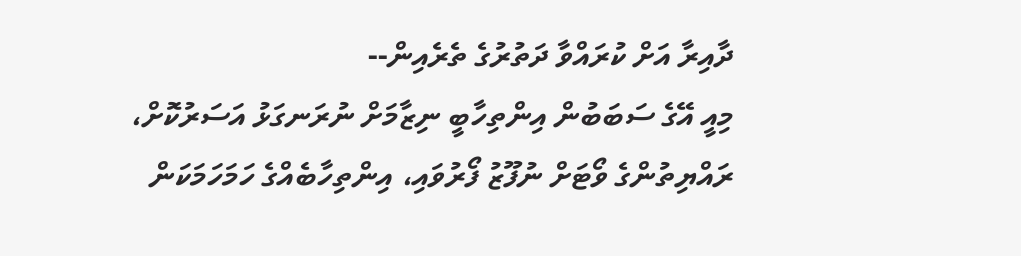ދާއިރާ އަށް ކުރައްވާ ދަތުރުގެ ތެރެއިން--
މިއީ އޭގެ ސަބަބުން އިންތިހާބީ ނިޒާމަށް ނުރަނގަޅު އަސަރުކޮށް، ރައްޔިތުންގެ ވޯޓަށް ނުފޫޒު ފޯރުވައި، އިންތިހާބެއްގެ ހަމަހަމަކަން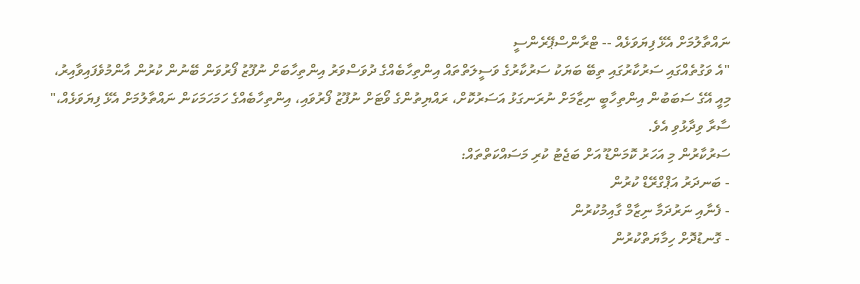ނައްތާލުމަށް އެޅޭ ފިޔަވަޅެއް -- ޓްރާންސްޕޭރެންސީ
"އެ ވަގުތެއްގައި ސަރުކާރުގައި ތިބޭ ބަޔަކު ސަރުކާރުގެ ވަސީލަތްތައް އިންތިހާބެއްގެ ދުވަސްވަރު އިންތިހާބަށް ނުފޫޒު ފޯރުވަން ބޭނުން ކުރުން އާންމުވެފައިވާއިރު، މިއީ އޭގެ ސަބަބުން އިންތިހާބީ ނިޒާމަށް ނުރަނގަޅު އަސަރުކޮށް، ރައްޔިތުންގެ ވޯޓަށް ނުފޫޒު ފޯރުވައި، އިންތިހާބެއްގެ ހަމަހަމަކަން ނައްތާލުމަށް އެޅޭ ފިޔަވަޅެއް،" ސާރާ ވިދާޅުވި އެވެ.
ސަރުކާރުން މި އަހަރު ކޮމަންޑޫ އަށް ބަޖެޓު ކުރި މަސައްކަތްތައް:
- ބަނދަރު އަޕްގްރޭޑް ކުރުން
- ފެނާއި ނަރުދަމާ ނިޒާމް ގާއިމުކުރުން
- ގޮނޑުދޮށް ހިމާޔަތްކުރުން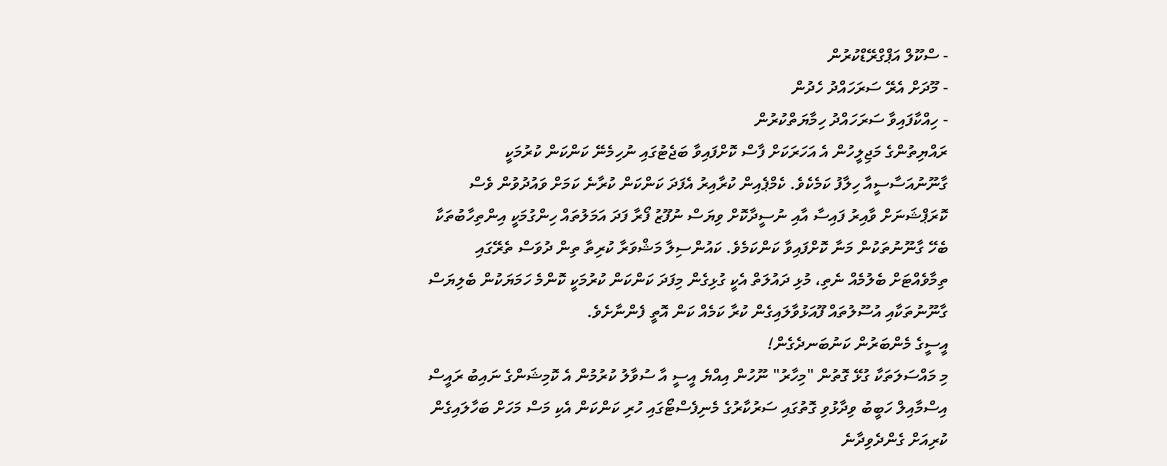- ސްކޫލް އަޕްގްރޭޑްކުރުން
- މޫދަށް އެރޭ ސަރަހައްދު ހެދުން
- ހިއްކާފައިވާ ސަރަހައްދު ހިމާޔަތްކުރުން
ރައްޔިތުންގެ މަޖިލީހުން އެ އަހަރަކަށް ފާސް ކޮށްފައިވާ ބަޖެޓުގައި ނުހިމެނޭ ކަންކަން ކުރުމަކީ ގާނޫނުއަސާސީއާ ހިލާފު ކަމެކެވެ. ކެމްޕެއިން ކުރާއިރު އެފަދަ ކަންކަން ކުރާނެ ކަމަށް ވައުދުވުން ވެސް ކޮރަޕްޝަނަށް ވާއިރު ފައިސާ އާއި ނުސީދާކޮށް ވިޔަސް ނުފޫޒު ފޯރާ ފަދަ އަމަލުތައް ހިންގުމަކީ އިންތިހާބުތަކާ ބެހޭ ގާނޫނުތަކުން މަނާ ކޮށްފައިވާ ކަންކަމެވެ. ކައުންސިލާ މަޝްވަރާ ކުރިތާ ތިން ދުވަސް ތެރޭގައި ތިމާވެއްޓަށް ބެލުމެއް ނެތި، މުޅި ދައުލަތް އެކީ ގުޅިގެން މިފަދަ ކަންކަން ކުރުމަކީ ކޮންމެ ހަމަޔަކުން ބެލިޔަސް ގާނޫނުތަކާއި އުސޫލުތައް ފޫއަޅުވާލައިގެން ކުރާ ކަމެއް ކަން އޮތީ ފެންނާށެވެ.
އީސީގެ މެންބަރުން ކަނުބަނދެގެން!
މި މައްސަލަތަކާ ގުޅޭ ގޮތުން "މިހާރު" ނޫހުން އިއްޔެ އީސީ އާ ސުވާލު ކުރުމުން އެ ކޮމިޝަންގެ ނައިބު ރައީސް އިސްމާއިލް ހަބީބު ވިދާޅުވި ގޮތުގައި ސަރުކާރުގެ މެނިފެސްޓޯގައި ހުރި ކަންކަން އެކި މަސް މަހަށް ބަހާލައިގެން ކުރިއަށް ގެންދެވިދާނެ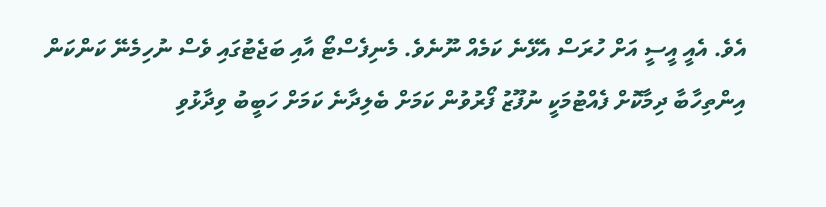އެވެ. އެއީ އީސީ އަށް ހުރަސް އެޅޭނެ ކަމެއް ނޫނެވެ. މެނިފެސްޓޯ އާއި ބަޖެޓުގައި ވެސް ނުހިމެނޭ ކަންކަން އިންތިހާބާ ދިމާކޮށް ފެއްޓުމަކީ ނުފޫޒު ފޯރުވުން ކަމަށް ބެލިދާނެ ކަމަށް ހަބީބު ވިދާޅުވި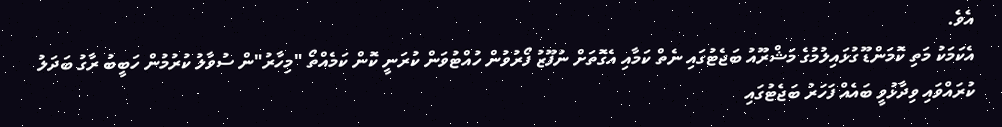އެވެ.
އެކަމަކު މަތި ކޮމަންޑޫ ގުޅައިލުމުގެ މަޝްރޫއު ބަޖެޓުގައި ނެތް ކަމާއި އެގޮތަށް ނުފޫޒު ފޯރުވުން ހުއްޓުވަން ކުރަނީ ކޮން ކަމެއްތޯ "މިހާރު"ން ސުވާލު ކުރުމުން ހަބީބު ރާގު ބަދަލު ކުރައްވައި ވިދާޅުވީ ބައެއް ފަހަރު ބަޖެޓުގައި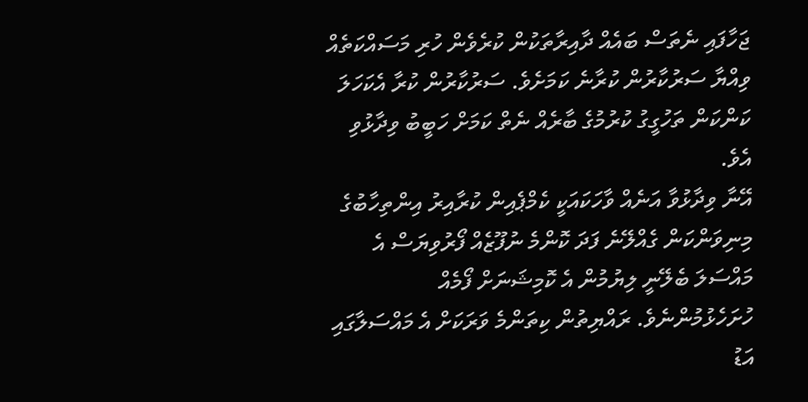ޖަހާފައި ނެތަސް ބައެއް ދާއިރާތަކުން ކުރެވެން ހުރި މަސައްކަތެއް ވިއްޔާ ސަރުކާރުން ކުރާނެ ކަމަށެވެ. ސަރުކާރުން ކުރާ އެކަހަލަ ކަންކަން ތަހުގީގު ކުރުމުގެ ބާރެއް ނެތް ކަމަށް ހަބީބު ވިދާޅުވި އެވެ.
އޭނާ ވިދާޅުވާ އަނެއް ވާހަކައަކީ ކެމްޕެއިން ކުރާއިރު އިންތިހާބުގެ މިނިވަންކަން ގެއްލޭނެ ފަދަ ކޮންމެ ނުފޫޒެއް ފޯރުވިޔަސް އެ މައްސަލަ ބެލޭނީ ލިޔުމުން އެ ކޮމިޝަނަށް ފޯމެއް ހުށަހެޅުމުންނެވެ. ރައްޔިތުން ކިތަންމެ ވަރަކަށް އެ މައްސަލާގައި އަޑު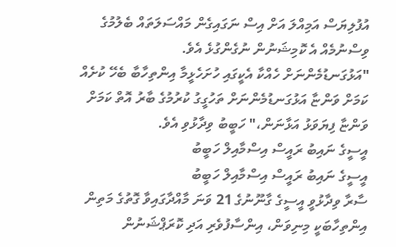އުފުލިޔަސް އަމިއްލަ އަށް އިސް ނަގައިގެން މައްސަލަތައް ބެލުމުގެ ވިސްނުމެއް އެ ކޮމިޝަނުން ނުގެންގުޅެ އެވެ.
"އަޅުގަނޑުމެންނަށް ހެއްކާ އެކީގައި ހުށަހެޅީމާ އިންތިހާބާ ބެހޭ ކުށެއް ކަމަށް ވަންޏާ އަޅުގަނޑުމެންނަށް ތަހުގީގު ކުރުމުގެ ބާރު އޮތް ކަމަށް ވަންޏާ ފިޔަވަޅު އަޅާނަން،" ހަބީބު ވިދާޅުވި އެވެ.
އީސީގެ ނައިބު ރައީސް އިސްމާއިލް ހަބީބު
އީސީގެ ނައިބު ރައީސް އިސްމާއިލް ހަބީބު
ސާރާ ވިދާޅުވީ އީސީގެ ގާނޫނުގެ 21 ވަނަ މާއްދާގައިވާ ގޮތުގެ މަތިން އިންތިހާބަކީ މިނިވަން، އިންސާފުވެރި އަދި ކޮރަޕްޝަނުން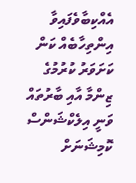އެއްކިބާވެފައިވާ އިންތިހާބެއް ކަން ކަށަވަރު ކުރުމުގެ ޒިންމާ އާއި ބާރުތައް ވަނީ އިލެކްޝަންސް ކޮމިޝަނަށް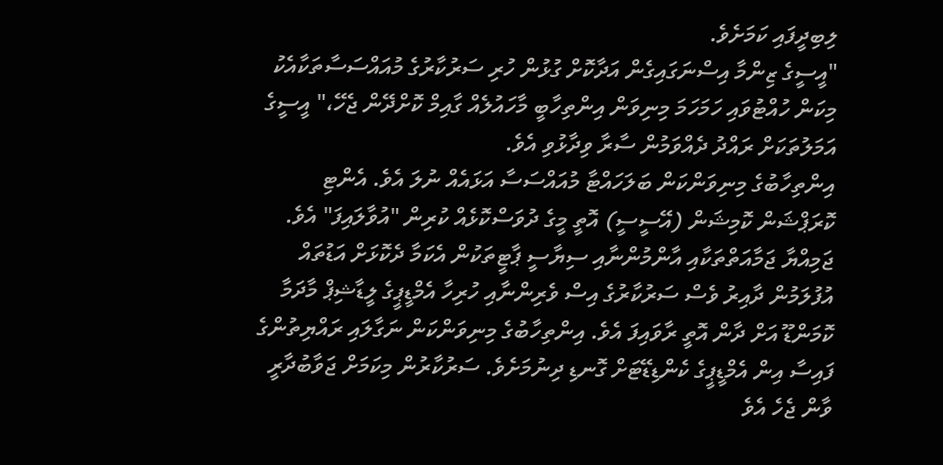ލިބިދީފައި ކަމަށެވެ.
"އީސީގެ ޒިންމާ އިސްނަގައިގެން އަދާކޮށް ގުޅުން ހުރި ސަރުކާރުގެ މުއައްސަސާތަކާއެކު މިކަން ހުއްޓުވައި ހަމަހަމަ މިނިވަން އިންތިހާބީ މާހައުލެއް ގާއިމް ކޮށްދޭން ޖެހޭ،" އީސީގެ އަމަލުތަކަށް ރައްދު ދެއްވަމުން ސާރާ ވިދާޅުވި އެވެ.
އިންތިހާބުގެ މިނިވަންކަން ބަލަހައްޓާ މުއައްސަސާ އަޅައެއް ނުލަ އެވެ. އެންޓި ކޮރަޕްޝަން ކޮމިޝަން (އޭސީސީ) އޮތީ މީގެ ދުވަސްކޮޅެއް ކުރިން "އުވާލައިފަ" އެވެ. ޖަމިއްޔާ ޖަމާއަތްތަކާއި އާންމުންނާއި ސިޔާސީ ޕާޓީތަކުން އެކަމާ ދެކޮޅަށް އަޑުތައް އުފުލަމުން ދާއިރު ވެސް ސަރުކާރުގެ އިސް ވެރިންނާއި ހުރިހާ އެމްޑީޕީގެ ލީޑާޝިޕް މާދަމާ ކޮމަންޑޫ އަށް ދާން އޮތީ ރާވައިފަ އެވެ. އިންތިހާބުގެ މިނިވަންކަން ނަގާލައި ރައްޔިތުންގެ ފައިސާ އިން އެމްޑީޕީގެ ކެންޑިޑޭޓަށް ގޮނޑި ދިނުމަށެވެ. ސަރުކާރުން މިކަމަށް ޖަވާބުދާރީ ވާން ޖެހެ އެވެ